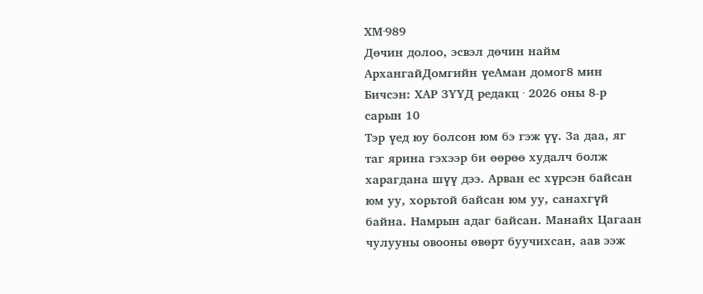ХМ·989
Дөчин долоо, эсвэл дөчин найм
АрхангайДомгийн үеАман домог8 мин
Бичсэн: ХАР ЗҮҮД редакц · 2026 оны 8-р сарын 10
Тэр үед юу болсон юм бэ гэж үү. За даа, яг таг ярина гэхээр би өөрөө худалч болж харагдана шүү дээ. Арван ес хүрсэн байсан юм уу, хорьтой байсан юм уу, санахгүй байна. Намрын адаг байсан. Манайх Цагаан чулууны овооны өвөрт буучихсан, аав ээж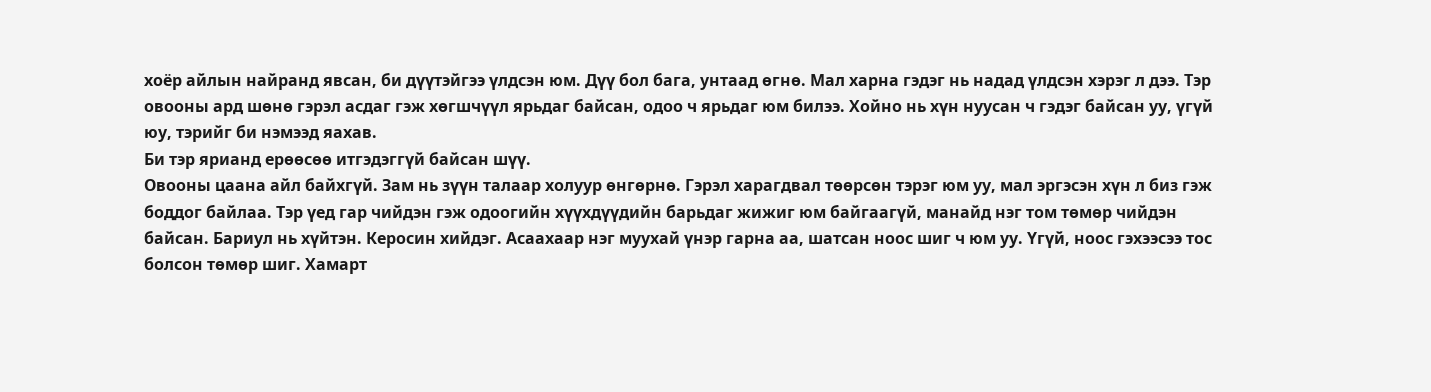хоёр айлын найранд явсан, би дүүтэйгээ үлдсэн юм. Дүү бол бага, унтаад өгнө. Мал харна гэдэг нь надад үлдсэн хэрэг л дээ. Тэр овооны ард шөнө гэрэл асдаг гэж хөгшчүүл ярьдаг байсан, одоо ч ярьдаг юм билээ. Хойно нь хүн нуусан ч гэдэг байсан уу, үгүй юу, тэрийг би нэмээд яахав.
Би тэр ярианд ерөөсөө итгэдэггүй байсан шүү.
Овооны цаана айл байхгүй. Зам нь зүүн талаар холуур өнгөрнө. Гэрэл харагдвал төөрсөн тэрэг юм уу, мал эргэсэн хүн л биз гэж боддог байлаа. Тэр үед гар чийдэн гэж одоогийн хүүхдүүдийн барьдаг жижиг юм байгаагүй, манайд нэг том төмөр чийдэн байсан. Бариул нь хүйтэн. Керосин хийдэг. Асаахаар нэг муухай үнэр гарна аа, шатсан ноос шиг ч юм уу. Үгүй, ноос гэхээсээ тос болсон төмөр шиг. Хамарт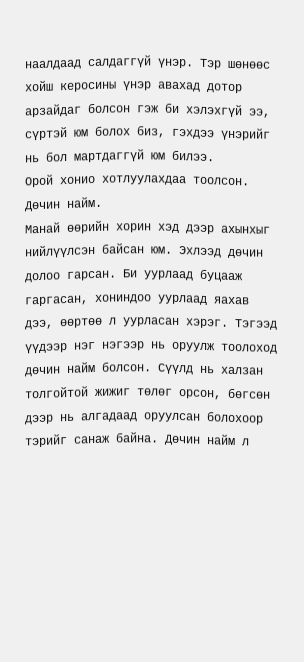наалдаад салдаггүй үнэр. Тэр шөнөөс хойш керосины үнэр авахад дотор арзайдаг болсон гэж би хэлэхгүй ээ, сүртэй юм болох биз, гэхдээ үнэрийг нь бол мартдаггүй юм билээ.
Орой хонио хотлуулахдаа тоолсон. Дөчин найм.
Манай өөрийн хорин хэд дээр ахынхыг нийлүүлсэн байсан юм. Эхлээд дөчин долоо гарсан. Би уурлаад буцааж гаргасан, хониндоо уурлаад яахав дээ, өөртөө л уурласан хэрэг. Тэгээд үүдээр нэг нэгээр нь оруулж тоолоход дөчин найм болсон. Сүүлд нь халзан толгойтой жижиг төлөг орсон, бөгсөн дээр нь алгадаад оруулсан болохоор тэрийг санаж байна. Дөчин найм л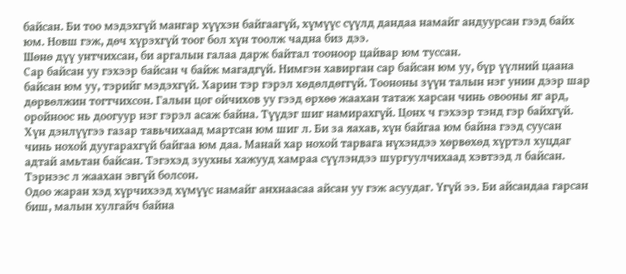байсан. Би тоо мэдэхгүй мангар хүүхэн байгаагүй, хүмүүс сүүлд дандаа намайг андуурсан гээд байх юм. Новш гэж, дөч хүрэхгүй тоог бол хүн тоолж чадна биз дээ.
Шөнө дүү унтчихсан, би аргалын галаа дарж байтал тооноор цайвар юм туссан.
Сар байсан уу гэхээр байсан ч байж магадгүй. Нимгэн хавирган сар байсан юм уу, бүр үүлний цаана байсан юм уу, тэрийг мэдэхгүй. Харин тэр гэрэл хөдөлдөггүй. Тоононы зүүн талын нэг унин дээр шар дөрвөлжин тогтчихсон. Галын цог ойчихов уу гээд өрхөө жаахан татаж харсан чинь овооны яг ард, оройноос нь доогуур нэг гэрэл асаж байна. Түүдэг шиг намирахгүй. Цонх ч гэхээр тэнд гэр байхгүй. Хүн дэнлүүгээ газар тавьчихаад мартсан юм шиг л. Би за яахав, хүн байгаа юм байна гээд суусан чинь нохой дуугарахгүй байгаа юм даа. Манай хар нохой тарвага нүхэндээ хөрвөхөд хүртэл хуцдаг адтай амьтан байсан. Тэгэхэд зуухны хажууд хамраа сүүлэндээ шургуулчихаад хэвтээд л байсан.
Тэрнээс л жаахан эвгүй болсон.
Одоо жаран хэд хүрчихээд хүмүүс намайг анхнаасаа айсан уу гэж асуудаг. Үгүй ээ. Би айсандаа гарсан биш, малын хулгайч байна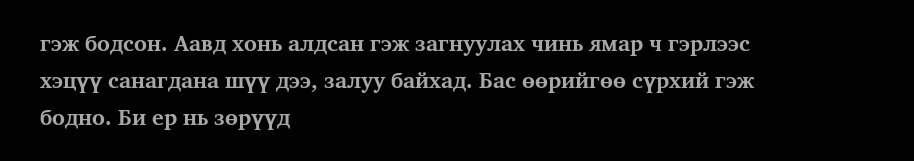гэж бодсон. Аавд хонь алдсан гэж загнуулах чинь ямар ч гэрлээс хэцүү санагдана шүү дээ, залуу байхад. Бас өөрийгөө сүрхий гэж бодно. Би ер нь зөрүүд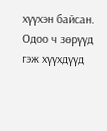хүүхэн байсан. Одоо ч зөрүүд гэж хүүхдүүд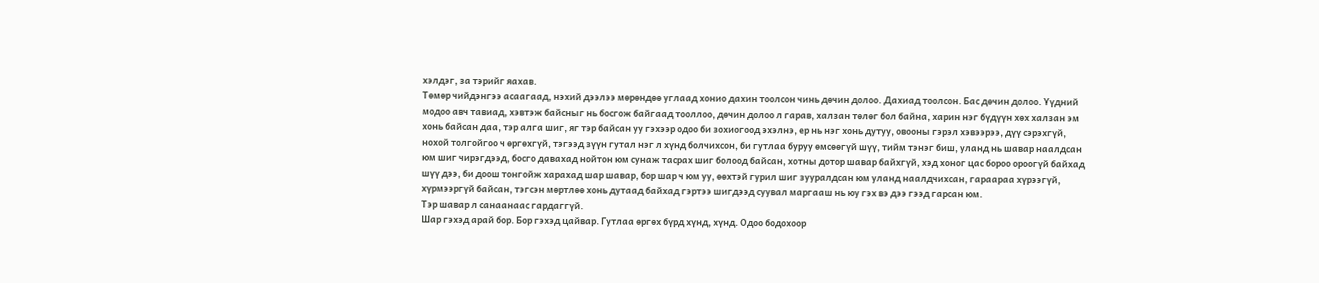хэлдэг, за тэрийг яахав.
Төмөр чийдэнгээ асаагаад, нэхий дээлээ мөрөндөө углаад хонио дахин тоолсон чинь дөчин долоо. Дахиад тоолсон. Бас дөчин долоо. Үүдний модоо авч тавиад, хэвтэж байсныг нь босгож байгаад тооллоо, дөчин долоо л гарав, халзан төлөг бол байна, харин нэг бүдүүн хөх халзан эм хонь байсан даа, тэр алга шиг, яг тэр байсан уу гэхээр одоо би зохиогоод эхэлнэ, ер нь нэг хонь дутуу, овооны гэрэл хэвээрээ, дүү сэрэхгүй, нохой толгойгоо ч өргөхгүй, тэгээд зүүн гутал нэг л хүнд болчихсон, би гутлаа буруу өмсөөгүй шүү, тийм тэнэг биш, уланд нь шавар наалдсан юм шиг чирэгдээд, босго давахад нойтон юм сунаж тасрах шиг болоод байсан, хотны дотор шавар байхгүй, хэд хоног цас бороо ороогүй байхад шүү дээ, би доош тонгойж харахад шар шавар, бор шар ч юм уу, өөхтэй гурил шиг зууралдсан юм уланд наалдчихсан, гараараа хүрээгүй, хүрмээргүй байсан, тэгсэн мөртлөө хонь дутаад байхад гэртээ шигдээд суувал маргааш нь юу гэх вэ дээ гээд гарсан юм.
Тэр шавар л санаанаас гардаггүй.
Шар гэхэд арай бор. Бор гэхэд цайвар. Гутлаа өргөх бүрд хүнд, хүнд. Одоо бодохоор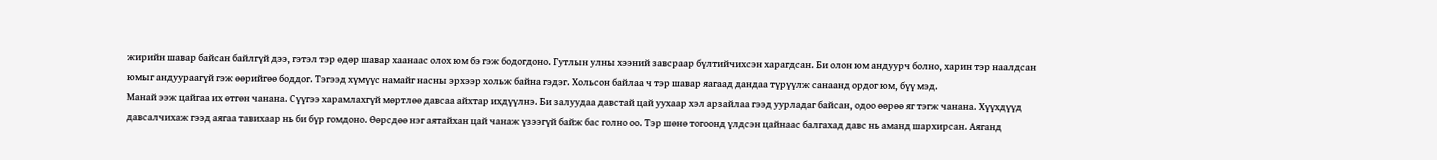жирийн шавар байсан байлгүй дээ, гэтэл тэр өдөр шавар хаанаас олох юм бэ гэж бодогдоно. Гутлын улны хээний завсраар бүлтийчихсэн харагдсан. Би олон юм андуурч болно, харин тэр наалдсан юмыг андуураагүй гэж өөрийгөө боддог. Тэгээд хүмүүс намайг насны эрхээр хольж байна гэдэг. Хольсон байлаа ч тэр шавар яагаад дандаа түрүүлж санаанд ордог юм, бүү мэд.
Манай ээж цайгаа их өтгөн чанана. Сүүгээ харамлахгүй мөртлөө давсаа айхтар ихдүүлнэ. Би залуудаа давстай цай уухаар хэл арзайлаа гээд уурладаг байсан, одоо өөрөө яг тэгж чанана. Хүүхдүүд давсалчихаж гээд аягаа тавихаар нь би бүр гомдоно. Өөрсдөө нэг аятайхан цай чанаж үзээгүй байж бас голно оо. Тэр шөнө тогоонд үлдсэн цайнаас балгахад давс нь аманд шархирсан. Аяганд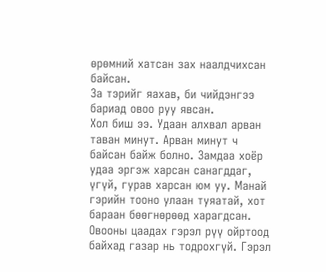өрөмний хатсан зах наалдчихсан байсан.
За тэрийг яахав, би чийдэнгээ бариад овоо руу явсан.
Хол биш ээ. Удаан алхвал арван таван минут. Арван минут ч байсан байж болно. Замдаа хоёр удаа эргэж харсан санагддаг, үгүй, гурав харсан юм уу. Манай гэрийн тооно улаан туяатай, хот бараан бөөгнөрөөд харагдсан. Овооны цаадах гэрэл рүү ойртоод байхад газар нь тодрохгүй. Гэрэл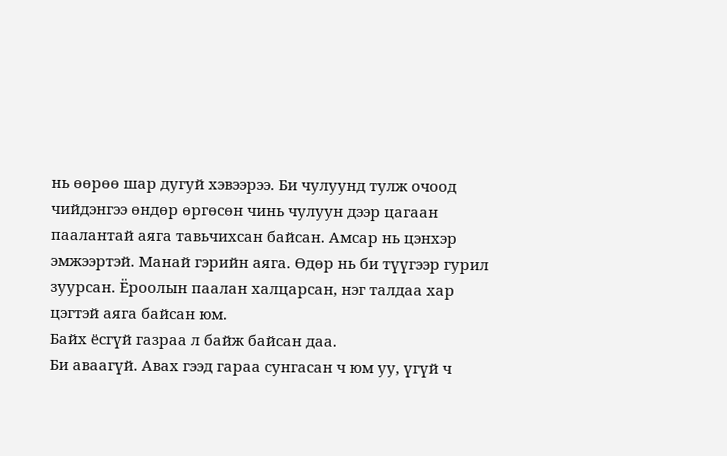нь өөрөө шар дугуй хэвээрээ. Би чулуунд тулж очоод чийдэнгээ өндөр өргөсөн чинь чулуун дээр цагаан паалантай аяга тавьчихсан байсан. Амсар нь цэнхэр эмжээртэй. Манай гэрийн аяга. Өдөр нь би түүгээр гурил зуурсан. Ёроолын паалан халцарсан, нэг талдаа хар цэгтэй аяга байсан юм.
Байх ёсгүй газраа л байж байсан даа.
Би аваагүй. Авах гээд гараа сунгасан ч юм уу, үгүй ч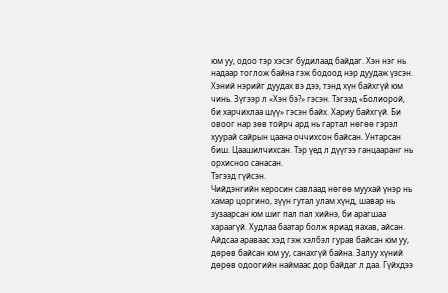юм уу, одоо тэр хэсэг будилаад байдаг. Хэн нэг нь надаар тоглож байна гэж бодоод нэр дуудаж үзсэн. Хэний нэрийг дуудах вэ дээ, тэнд хүн байхгүй юм чинь. Зүгээр л «Хэн бэ?» гэсэн. Тэгээд «Болиорой, би харчихлаа шүү» гэсэн байх. Хариу байхгүй. Би овоог нар зөв тойрч ард нь гартал нөгөө гэрэл хуурай сайрын цаана оччихсон байсан. Унтарсан биш. Цаашилчихсан. Тэр үед л дүүгээ ганцааранг нь орхисноо санасан.
Тэгээд гүйсэн.
Чийдэнгийн керосин савлаад нөгөө муухай үнэр нь хамар цоргино, зүүн гутал улам хүнд, шавар нь зузаарсан юм шиг пал пал хийнэ, би арагшаа хараагүй. Худлаа баатар болж яриад яахав, айсан. Айдсаа араваас хэд гэж хэлбэл гурав байсан юм уу, дөрөв байсан юм уу, санахгүй байна. Залуу хүний дөрөв одоогийн наймаас дор байдаг л даа. Гүйхдээ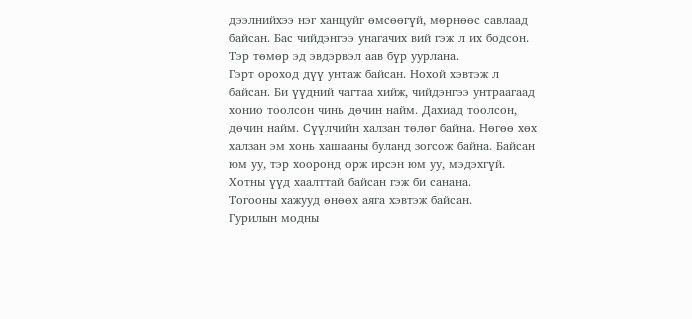дээлнийхээ нэг ханцуйг өмсөөгүй, мөрнөөс савлаад байсан. Бас чийдэнгээ унагачих вий гэж л их бодсон. Тэр төмөр эд эвдэрвэл аав бүр уурлана.
Гэрт ороход дүү унтаж байсан. Нохой хэвтэж л байсан. Би үүдний чагтаа хийж, чийдэнгээ унтраагаад хонио тоолсон чинь дөчин найм. Дахиад тоолсон, дөчин найм. Сүүлчийн халзан төлөг байна. Нөгөө хөх халзан эм хонь хашааны буланд зогсож байна. Байсан юм уу, тэр хооронд орж ирсэн юм уу, мэдэхгүй. Хотны үүд хаалттай байсан гэж би санана.
Тогооны хажууд өнөөх аяга хэвтэж байсан.
Гурилын модны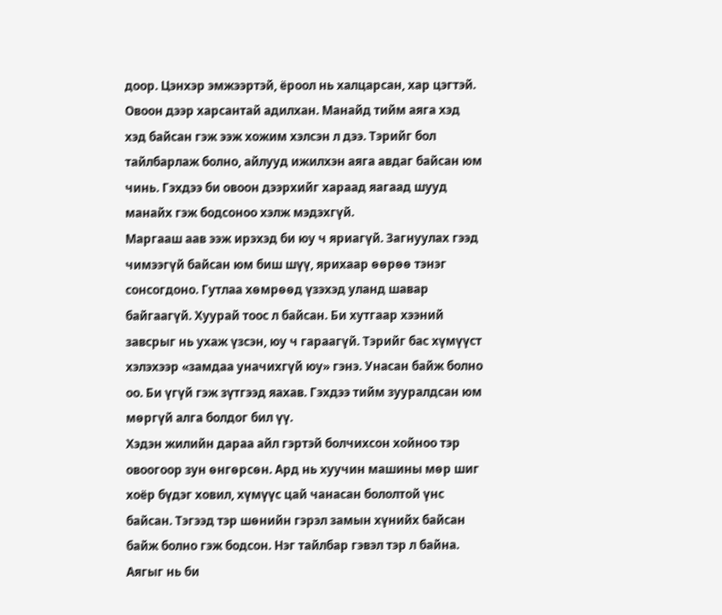доор. Цэнхэр эмжээртэй, ёроол нь халцарсан, хар цэгтэй. Овоон дээр харсантай адилхан. Манайд тийм аяга хэд хэд байсан гэж ээж хожим хэлсэн л дээ. Тэрийг бол тайлбарлаж болно, айлууд ижилхэн аяга авдаг байсан юм чинь. Гэхдээ би овоон дээрхийг хараад яагаад шууд манайх гэж бодсоноо хэлж мэдэхгүй.
Маргааш аав ээж ирэхэд би юу ч яриагүй. Загнуулах гээд чимээгүй байсан юм биш шүү, ярихаар өөрөө тэнэг сонсогдоно. Гутлаа хөмрөөд үзэхэд уланд шавар байгаагүй. Хуурай тоос л байсан. Би хутгаар хээний завсрыг нь ухаж үзсэн, юу ч гараагүй. Тэрийг бас хүмүүст хэлэхээр «замдаа уначихгүй юу» гэнэ. Унасан байж болно оо. Би үгүй гэж зүтгээд яахав. Гэхдээ тийм зууралдсан юм мөргүй алга болдог бил үү.
Хэдэн жилийн дараа айл гэртэй болчихсон хойноо тэр овоогоор зун өнгөрсөн. Ард нь хуучин машины мөр шиг хоёр бүдэг ховил, хүмүүс цай чанасан бололтой үнс байсан. Тэгээд тэр шөнийн гэрэл замын хүнийх байсан байж болно гэж бодсон. Нэг тайлбар гэвэл тэр л байна. Аягыг нь би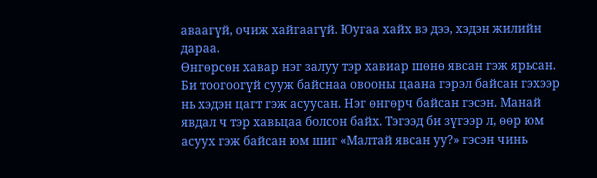аваагүй, очиж хайгаагүй. Юугаа хайх вэ дээ, хэдэн жилийн дараа.
Өнгөрсөн хавар нэг залуу тэр хавиар шөнө явсан гэж ярьсан. Би тоогоогүй сууж байснаа овооны цаана гэрэл байсан гэхээр нь хэдэн цагт гэж асуусан. Нэг өнгөрч байсан гэсэн. Манай явдал ч тэр хавьцаа болсон байх. Тэгээд би зүгээр л, өөр юм асуух гэж байсан юм шиг «Малтай явсан уу?» гэсэн чинь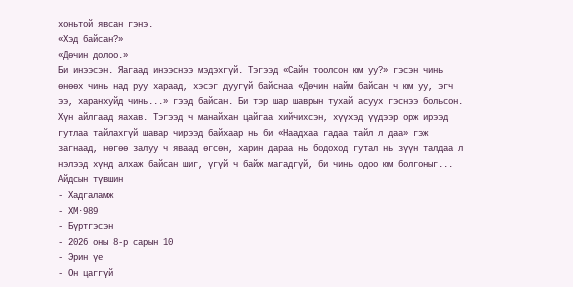хоньтой явсан гэнэ.
«Хэд байсан?»
«Дөчин долоо.»
Би инээсэн. Яагаад инээснээ мэдэхгүй. Тэгээд «Сайн тоолсон юм уу?» гэсэн чинь өнөөх чинь над руу хараад, хэсэг дуугүй байснаа «Дөчин найм байсан ч юм уу, эгч ээ, харанхуйд чинь...» гээд байсан. Би тэр шар шаврын тухай асуух гэснээ больсон. Хүн айлгаад яахав. Тэгээд ч манайхан цайгаа хийчихсэн, хүүхэд үүдээр орж ирээд гутлаа тайлахгүй шавар чирээд байхаар нь би «Наадхаа гадаа тайл л даа» гэж загнаад, нөгөө залуу ч яваад өгсөн, харин дараа нь бодоход гутал нь зүүн талдаа л нэлээд хүнд алхаж байсан шиг, үгүй ч байж магадгүй, би чинь одоо юм болгоныг...
Айдсын түвшин
- Хадгаламж
- ХМ·989
- Бүртгэсэн
- 2026 оны 8-р сарын 10
- Эрин үе
- Он цаггүй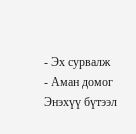- Эх сурвалж
- Аман домог
Энэхүү бүтээл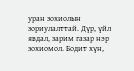уран зохиолын зориулалттай. Дүр, үйл явдал, зарим газар нэр зохиомол. Бодит хүн,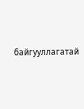байгууллагатай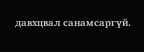давхцвал санамсаргүй.